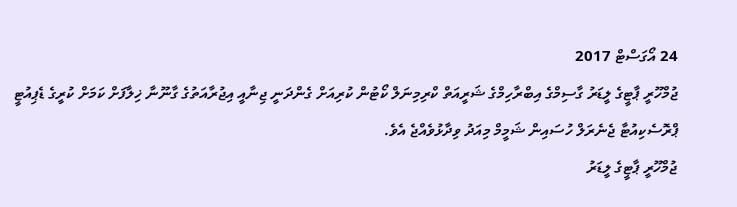24 އޯގަސްޓް 2017
ޖުމްހޫރީ ޕާޓީގެ ލީޑަރު ގާސިމްގެ އިބްރާހިމްގެ ޝަރީއަތް ކްރިމިނަލް ކޯޓުން ކުރިއަށް ގެންދަނީ ޖިނާއީ އިޖުރާއަތުގެ ގާނޫނާ ޚިލާފަށް ކަމަށް ކުރީގެ ޑެޕިއުޓީ ޕްރޮސެކިއުޓާ ޖެނެރަލް ހުސައިން ޝަމީމް މިއަދު ވިދާޅުވެއްޖެ އެވެ.
ޖުމްހޫރީ ޕާޓީގެ ލީޑަރު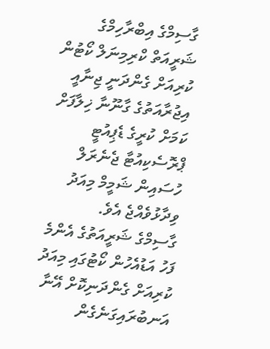ގާސިމްގެ އިބްރާހިމްގެ ޝަރީއަތް ކްރިމިނަލް ކޯޓުން ކުރިއަށް ގެންދަނީ ޖިނާއީ އިޖުރާއަތުގެ ގާނޫނާ ޚިލާފަށް ކަމަށް ކުރީގެ ޑެޕިއުޓީ ޕްރޮސެކިއުޓާ ޖެނެރަލް ހުސައިން ޝަމީމް މިއަދު ވިދާޅުވެއްޖެ އެވެ.
ގާސިމްގެ ޝަރީއަތުގެ އެންމެ ފަހު އަޑުއެހުން ކޯޓުގައި މިއަދު ކުރިއަށް ގެންދަނިކޮށް އޭނާ އަނބުރައިގަނެގެން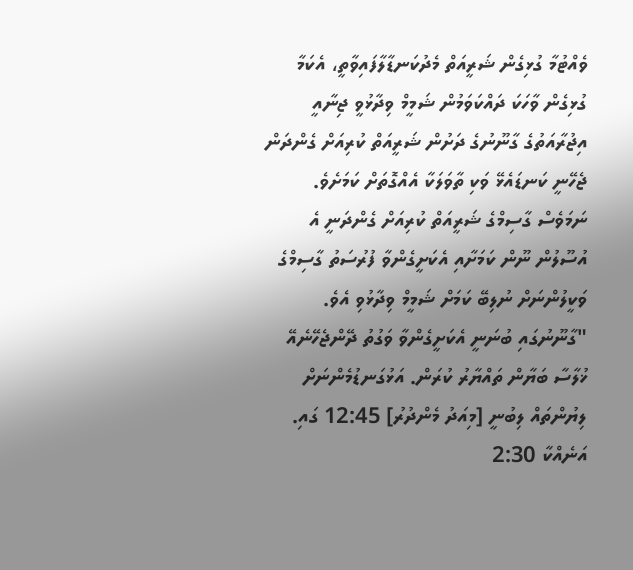ވެއްޓުމާ ގުޅިގެން ޝަރީއަތް މެދުކަނޑާލާފައިވާތީ، އެކަމާ ގުޅިގެން ވާހަކަ ދައްކަވަމުން ޝަމީމް ވިދާޅުވީ ޖިނާއީ އިޖުރާއަތުގެ ގާނޫނުގެ ދަށުން ޝަރީއަތް ކުރިއަށް ގެންދަން ޖެހޭނީ ކަނޑައެޅޭ ވަކި ތާވަލަކާ އެއްގޮތަށް ކަމަށެވެ. ނަމަވެސް ގާސިމްގެ ޝަރީއަތް ކުރިއަށް ގެންދަނީ އެ އުސޫލުން ނޫން ކަމަށާއި އެކަށީގެންވާ ފުރުސަތު ގާސިމްގެ ވަކީލުންނަށް ނުލިބޭ ކަމަށް ޝަމީމް ވިދާޅުވި އެވެ.
"ގާނޫނުގައި ބުނަނީ އެކަށީގެންވާ ވަގުތު ދޭންޖެހޭނެއޭ ޚުލާސާ ބަޔާން ތައްޔާރު ކުރަން. އަޅުގަނޑުމެންނަށް ލިޔުންތައް ލިބުނީ [މިއަދު މެންދުރު] 12:45 ގައި. އަނެއްކާ 2:30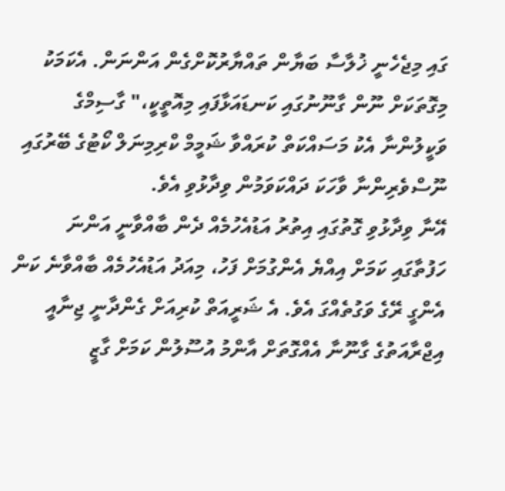ގައި މިޖެހެނީ ޚުލާސާ ބަޔާން ތައްޔާރުކޮށްގެން އަންނަން. އެކަމަކު މިގޮތަކަށް ނޫން ގާނޫނުގައި ކަނޑައަޅާފައި މިއޮތީކީ،" ގާސިމްގެ ވަކީލުންނާ އެކު މަސައްކަތް ކުރައްވާ ޝަމީމް ކްރިމިނަލް ކޯޓުގެ ބޭރުގައި ނޫސްވެރިންނާ ވާހަކަ ދައްކަވަމުން ވިދާޅުވި އެވެ.
އޭނާ ވިދާޅުވި ގޮތުގައި އިތުރު އަޑުއެހުމެއް ދެން ބާއްވާނީ އަންނަ ހަފުތާގައި ކަމަށް އިއްޔެ އެންގުމަށް ފަހު، މިއަދު އަޑުއެހުމެއް ބާއްވާނެ ކަން އެންގީ ރޭގެ ވަގުތެއްގަ އެވެ. އެ ޝަރީއަތް ކުރިއަށް ގެންދާނީ ޖިނާއީ އިޖްރާއަތުގެ ގާނޫނާ އެއްގޮތަށް އާންމު އުސޫލުން ކަމަށް ގާޒީ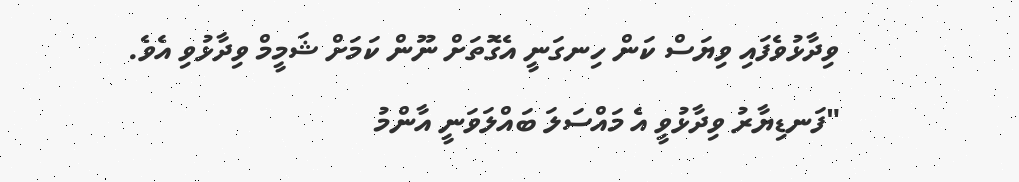ވިދާޅުވެފައި ވިޔަސް ކަން ހިނގަނީ އެގޮތަށް ނޫން ކަމަށް ޝަމީމް ވިދާޅުވި އެވެ.
"ފަނޑިޔާރު ވިދާޅުވީ އެ މައްސަލަ ބައްލަވަނީ އާންމު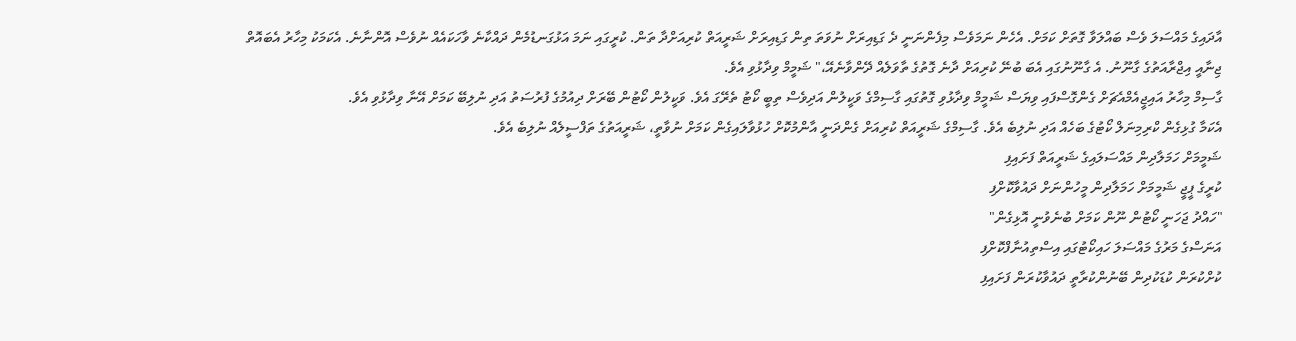އާދައިގެ މައްސަލަ ވެސް ބައްލަވާ ގޮތަށް ކަމަށް. އެހެން ނަމަވެސް މިފެންނަނީ ދެ ގަޑިއިރަށް ނުވަތަ ތިން ގަޑިއިރަށް ޝަރީއަތް ކުރިއަށްދާ ތަން. ކުރީގައި ނަމަ އަޅުގަނޑުމެން ދައްކާނެ ވާހަކައެއް ނުވެސް އޮންނާނެ. އެކަމަކު މިހާރު އެބައޮތް ޖިނާއީ އިޖްރާއަތުގެ ގާނޫނު. އެ ގާނޫނުގައި އެބަ ބުނޭ ކުރިއަށް ދާނެ ގޮތުގެ ތާވަލެއް ދޭންވާނެއޭ،" ޝަމީމް ވިދާޅުވި އެވެ.
ގާސިމް މިހާރު އައިޖީއެމްއެޗަށް ގެންގޮސްފައި ވިޔަސް ޝަމީމް ވިދާޅުވި ގޮތުގައި ގާސިމްގެ ވަކީލުން އަދިވެސް ތިބީ ކޯޓު ތެރޭގަ އެވެ. ވަކީލުން ކޯޓުން ބޭރަށް ދިއުމުގެ ފުރުސަތު އަދި ނުލިބޭ ކަމަށް އޭނާ ވިދާޅުވި އެވެ.
އެކަމާ ގުޅިގެން ކްރިމިނަލް ކޯޓުގެ ބަހެއް އަދި ނުލިބެ އެވެ. ގާސިމްގެ ޝަރީއަތް ކުރިއަށް ގެންދަނީ އާންމުކޮށް ހުޅުވާލައިގެން ކަމަށް ނުވާތީ، ޝަރީއަތުގެ ތަފްސީލެއް ނުލިބެ އެވެ.
ޝަމީމަށް ހަމަލާދިން މައްސަލައިގެ ޝަރީއަތް ފަށައިފި
ކުރީގެ ޕީޖީ ޝަމީމަށް ހަމަލާދިން މީހުންނަށް ދައުވާކޮށްފި
"ހައްދު ޖަހަނީ ކޯޓުން ނޫން ކަމަށް ބުނެވުނީ އޮޅިގެން"
އަނަސްގެ މަރުގެ މައްސަލަ ހައިކޯޓުގައި އިސްތިއުނާފްކޮށްފި
ކުށްކުރަން ކުޑަކުދިން ބޭނުންކުރާތީ ދައުވާކުރަން ފަށައިފި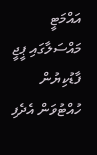އައްމަޓީ މައްސަލާގައި ޕީޖީ ފާޑުކިޔުން ހުއްޓުވަން އެދެފި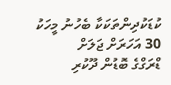ކުޑަކުދިންތަކަކާ ބެހުނު މީހަކު 30 އަހަރަށް ޖަލަށް
ޑްރަގްގެ ބޮޑުން ދޫކުރި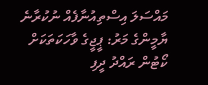މައްސަލަ އިސްތިއުނާފެއް ނުކުރާނެ
ޔާމީންގެ މަރު: ޕީޖީގެ ވާހަކަތަކަށް ކޯޓުން ރައްދު ދީފި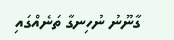ގާނޫނު ނުހިނގާ ތަނެއްގައި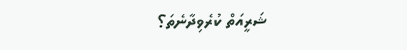ޝަރީއަތް ކުރެވިދާނެތަ؟